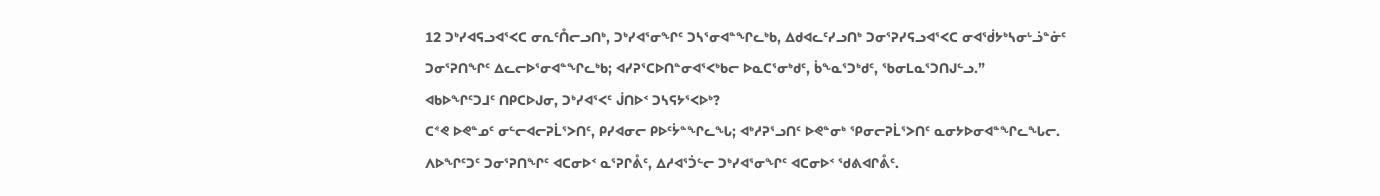12 ᑐᒃᓯᐊᕋᓗᐊᕐᐸᑕ ᓂᕆᑦᑍᓕᓗᑎᒃ, ᑐᒃᓯᐊᕐᓂᖏᑦ ᑐᓴᕐᓂᐊᓐᖏᓚᒃᑲ, ᐃᑯᐊᓚᑦᓯᓗᑎᒃ ᑐᓂᕐᕈᓯᕋᓗᐊᕐᐸᑕ ᓂᐊᖂᔭᒃᓴᓂᒡᓘᓐᓃᑦ ᑐᓂᕐᕈᑎᖏᑦ ᐃᓚᓕᐅᕐᓂᐊᓐᖏᓚᒃᑲ; ᐊᓯᕈᕐᑕᐅᑎᓐᓂᐊᕐᐸᒃᑲᓕ ᐅᓇᑕᕐᓂᒃᑯᑦ, ᑳᖕᓇᕐᑐᒃᑯᑦ, ᖃᓂᒪᓇᕐᑐᑎᒍᓪᓗ.”
ᐊᑲᐅᖏᑦᑐᒧᑦ ᑎᑭᑕᐅᒍᓂ, ᑐᒃᓯᐊᕐᐸᑦ ᒎᑎᐅᑉ ᑐᓴᕋᔭᕐᐸᐅᒃ?
ᑕᕝᕙ ᐅᕙᓐᓄᑦ ᓂᓪᓕᐊᓕᕈᒫᕐᐳᑎᑦ, ᑭᓯᐊᓂᓕ ᑭᐅᑦᔮᓐᖏᓚᖓ; ᐊᒃᓱᕈᕐᓗᑎᑦ ᐅᕙᓐᓂᒃ ᕿᓂᓕᕈᒫᕐᐳᑎᑦ ᓇᓂᔭᐅᓂᐊᓐᖏᓚᖓᓕ.
ᐱᐅᖏᑦᑐᑦ ᑐᓂᕐᕈᑎᖏᑦ ᐊᑕᓂᐅᑉ ᓇᕐᕈᒋᕔᑦ, ᐃᓱᐊᕐᑑᓪᓕ ᑐᒃᓯᐊᕐᓂᖏᑦ ᐊᑕᓂᐅᑉ ᖁᕕᐊᒋᕔᑦ.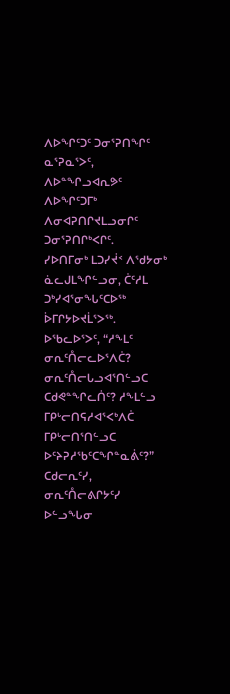ᐱᐅᖏᑦᑐᑦ ᑐᓂᕐᕈᑎᖏᑦ ᓇᕐᕈᓇᕐᐳᑦ, ᐱᐅᓐᖏᓗᐊᕆᕗᑦ ᐱᐅᖏᑦᑐᒥᒃ ᐱᓂᐊᕈᑎᒋᔪᒪᓗᓂᒋᑦ ᑐᓂᕐᕈᑎᒋᒃᐸᒋᑦ.
ᓯᐅᑎᒥᓂᒃ ᒪᑐᓯᔫᑉ ᐱᖁᔭᓂᒃ ᓈᓚᒍᒪᖏᓪᓗᓂ, ᑖᑦᓱᒪ ᑐᒃᓯᐊᕐᓂᖓᑦᑕᐅᖅ ᐆᒥᒋᔭᐅᔪᒫᕐᐳᖅ.
ᐅᖃᓚᐅᕐᐳᑦ, “ᓱᖕᒪᑦ ᓂᕆᑦᑍᓕᓚᐅᕐᐱᑖ? ᓂᕆᑦᑍᓕᒐᓗᐊᕐᑎᓪᓗᑕ ᑕᑯᕙᓐᖏᓚᑏᑦ? ᓱᖕᒪᓪᓗ ᒥᑭᒡᓕᑎᕋᓱᐊᕐᐸᒃᐱᑖ ᒥᑭᒡᓕᑎᕐᑎᓪᓗᑕ ᐅᑦᔨᕈᓱᖃᑦᑕᖏᓐᓇᕖᑦ?” ᑕᑯᓕᕆᑦᓯ, ᓂᕆᑦᑍᓕᕕᒋᔭᑦᓯ ᐅᓪᓗᖓᓂ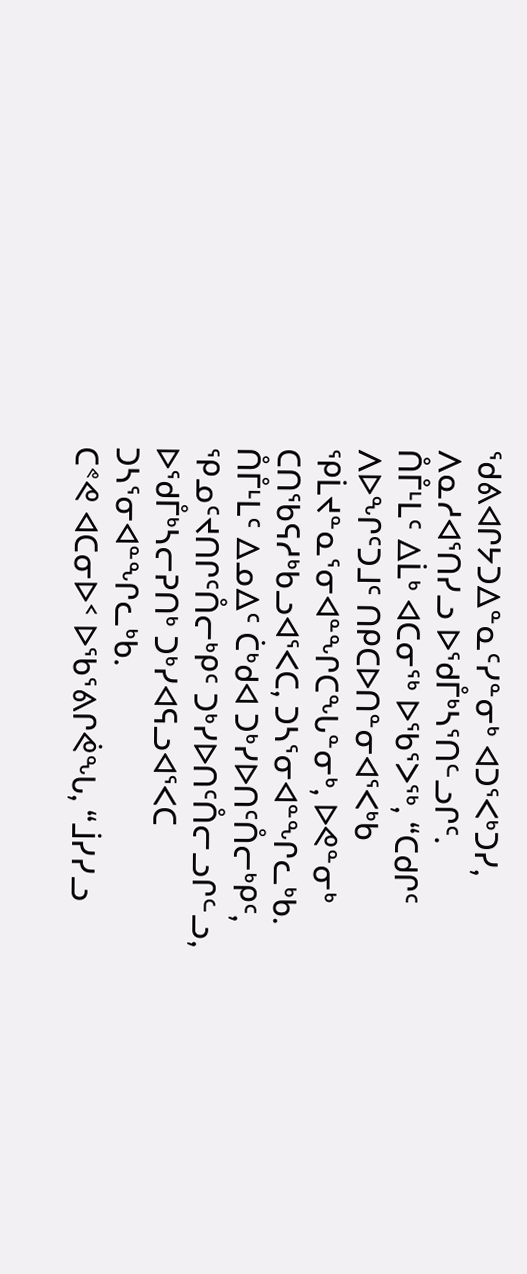ᖁᕕᐊᒋᔭᑐᐃᓐᓇᑦᓯᓐᓂᒃ ᐊᑐᕐᐸᒃᑐᓯ, ᐱᓇᓱᐊᕐᑎᓯᓗ ᐅᖁᒤᒃᓴᕐᑎᓪᓗᒋᑦ.
ᑍᒤᒻᒪᑦ ᐃᒫᒃ ᐊᑕᓂᖅ ᐅᖃᕐᐳᖅ, “ᑕᑯᒋᑦ ᐱᐅᖏᑦᑐᒧᑦ ᑎᑭᑕᐅᑎᓐᓂᐊᕐᐸᒃᑲ ᕿᒫᔪᓐᓇᕐᓂᐊᓐᖏᑕᖓᓐᓂᒃ, ᐅᕙᓐᓂᒃ ᑕᑎᖃᕋᓱᒃᑲᓗᐊᕐᐸᑕ, ᑐᓴᕐᓂᐊᓐᖏᓚᒃᑲ.
ᑍᒤᒻᒪᑦ ᐃᓄᐃᑦ ᑖᒃᑯᐊ ᑐᒃᓯᐅᑎᑦᑍᓕᒃᑭᑦ, ᕿᓄᑦᔪᑎᒋᑦᑍᓕᒃᑭᑦ ᑐᒃᓯᐅᑎᑦᑍᓕᓗᒋᓪᓗ, ᐅᖁᒤᒃᓴᓕᕈᑎᒃ ᑐᒃᓯᐊᕋᓗᐊᕐᐸᑕ ᑐᓴᕐᓂᐊᓐᖏᓚᒃᑲ.
ᑕᕝᕙ ᐊᑕᓂᐅᑉ ᐅᖃᕐᕕᒋᕚᖓ, “ᒨᓯᓯᓗ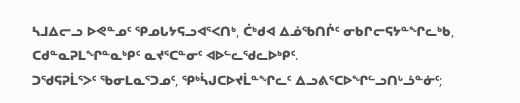ᓴᒧᐃᓕᓗ ᐅᕙᓐᓄᑦ ᕿᓄᒐᔭᕋᓗᐊᕐᐸᑎᒃ, ᑖᒃᑯᐊ ᐃᓅᖃᑎᒌᑦ ᓂᑲᒋᓕᕋᔭᓐᖏᓚᒃᑲ, ᑕᑯᓐᓇᕈᒪᖏᓐᓇᒃᑭᑦ ᓇᔪᕐᑕᓐᓂᑦ ᐊᐅᓪᓚᖁᓚᐅᒃᑭᑦ.
ᑐᖁᕋᕈᒫᕐᐳᑦ ᖃᓂᒪᓇᕐᑐᓄᑦ, ᕿᒃᓵᒍᑕᐅᔪᒫᓐᖏᓚᑦ ᐃᓗᕕᕐᑕᐅᖏᓪᓗᑎᒡᓘᓐᓃᑦ;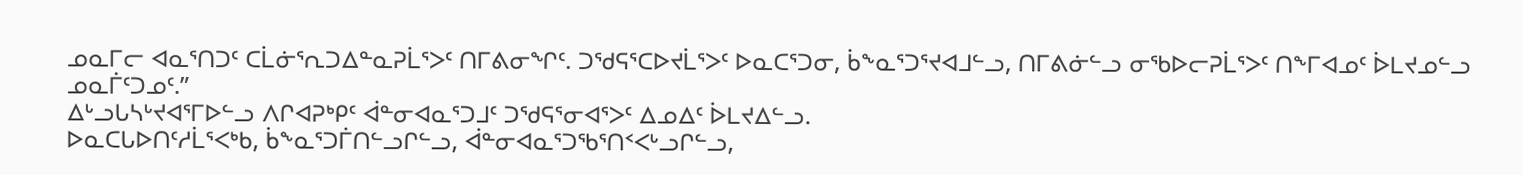ᓄᓇᒥᓕ ᐊᓇᕐᑎᑐᑦ ᑕᒫᓃᕐᕆᑐᐃᓐᓇᕈᒫᕐᐳᑦ ᑎᒥᕕᓂᖏᑦ. ᑐᖁᕋᕐᑕᐅᔪᒫᕐᐳᑦ ᐅᓇᑕᕐᑐᓂ, ᑳᖕᓇᕐᑐᕐᔪᐊᒧᓪᓗ, ᑎᒥᕕᓃᓪᓗ ᓂᖃᐅᓕᕈᒫᕐᐳᑦ ᑎᖕᒥᐊᓄᑦ ᐆᒪᔪᓄᓪᓗ ᓄᓇᒦᑦᑐᓄᑦ.”
ᐃᒡᓗᒐᓴᒡᔪᐊᕐᒥᐅᓪᓗ ᐱᒋᐊᕈᒃᑭᑦ ᐋᓐᓂᐊᓇᕐᑐᒧᑦ ᑐᖁᕋᕐᓂᐊᕐᐳᑦ ᐃᓄᐃᑦ ᐆᒪᔪᐃᓪᓗ.
ᐅᓇᑕᒐᐅᑎᑦᓱᒫᕐᐸᒃᑲ, ᑳᖕᓇᕐᑐᒦᑎᓪᓗᒋᓪᓗ, ᐋᓐᓂᐊᓇᕐᑐᖃᕐᑎᑉᐸᒡᓗᒋᓪᓗ,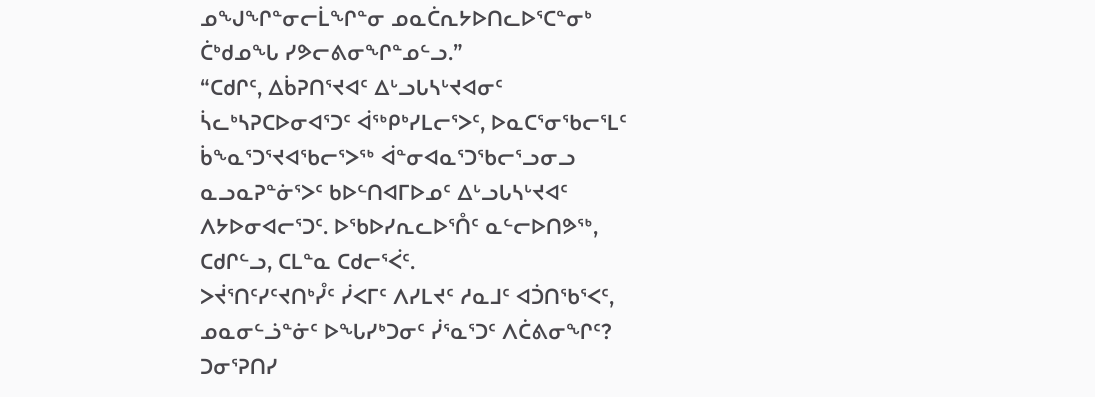ᓄᖑᖏᓐᓂᓕᒫᖏᓐᓂ ᓄᓇᑖᕆᔭᐅᑎᓚᐅᕐᑕᓐᓂᒃ ᑖᒃᑯᓄᖓ ᓯᕗᓕᕕᓂᖏᓐᓄᓪᓗ.”
“ᑕᑯᒋᑦ, ᐃᑳᕈᑎᕐᔪᐊᑦ ᐃᒡᓗᒐᓴᒡᔪᐊᓂᑦ ᓵᓚᒃᓴᕈᑕᐅᓂᐊᕐᑐᑦ ᐋᖅᑭᒃᓯᒪᓕᕐᐳᑦ, ᐅᓇᑕᕐᓂᖃᓕᕐᒪᑦ ᑳᖕᓇᕐᑐᕐᔪᐊᖃᓕᕐᐳᖅ ᐋᓐᓂᐊᓇᕐᑐᖃᓕᕐᓗᓂᓗ ᓇᓗᓇᕈᓐᓃᕐᐳᑦ ᑲᐅᓪᑎᐊᒥᐅᓄᑦ ᐃᒡᓗᒐᓴᒡᔪᐊᑦ ᐱᔭᐅᓂᐊᓕᕐᑐᑦ. ᐅᖃᐅᓯᕆᓚᐅᕐᑍᑦ ᓇᓪᓕᐅᑎᕗᖅ, ᑕᑯᒋᓪᓗ, ᑕᒪᓐᓇ ᑕᑯᓕᕐᐹᑦ.
ᐳᔫᕐᑎᑦᓯᑦᔪᑎᒃᓮᑦ ᓰᐸᒥᑦ ᐱᓯᒪᔪᑦ ᓱᓇᒧᑦ ᐊᑑᑎᖃᕐᐸᑦ, ᓄᓇᓂᓪᓘᓐᓃᑦ ᐅᖓᓯᒃᑐᓂᑦ ᓰᕐᓇᕐᑐᑦ ᐱᑖᕕᓂᖏᑦ? ᑐᓂᕐᕈᑎᓯ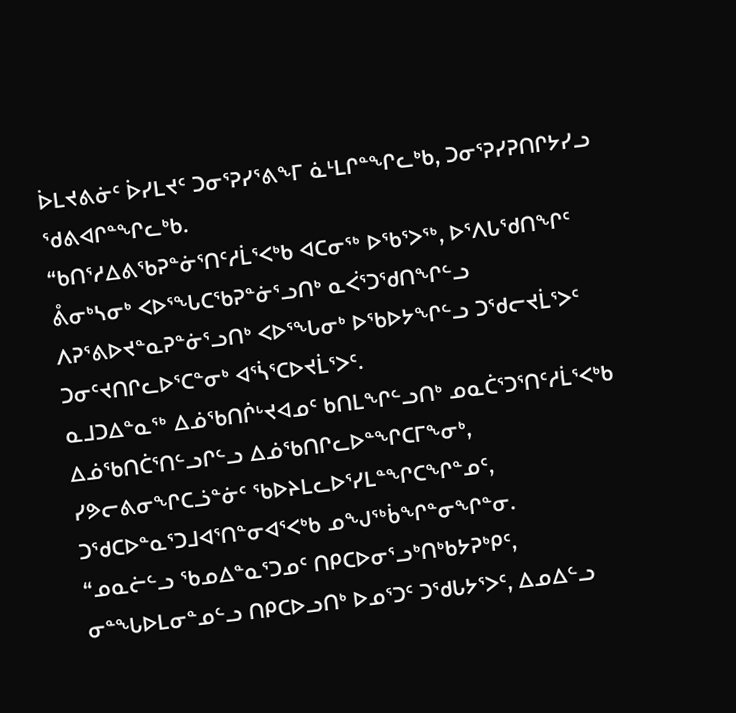ᐆᒪᔪᕕᓃᑦ ᐆᓯᒪᔪᑦ ᑐᓂᕐᕈᓯᕐᕕᖕᒥ ᓈᒻᒪᒋᓐᖏᓚᒃᑲ, ᑐᓂᕐᕈᓯᕈᑎᒋᔭᓯᓗ ᖁᕕᐊᒋᓐᖏᓚᒃᑲ.
“ᑲᑎᕐᓱᐃᕕᖃᕈᓐᓃᕐᑎᑦᓱᒫᕐᐸᒃᑲ ᐊᑕᓂᖅ ᐅᖃᕐᐳᖅ, ᐅᕐᐱᒐᖁᑎᖏᑦ ᕔᓂᒃᓴᓂᒃ ᐸᐅᕐᖓᑕᖃᕈᓐᓃᕐᓗᑎᒃ ᓇᐹᕐᑐᖁᑎᖏᓪᓗ ᐱᕈᕐᕕᐅᔪᓐᓇᕈᓐᓃᕐᓗᑎᒃ ᐸᐅᕐᖓᓂᒃ ᐅᖃᐅᔭᖏᓪᓗ ᑐᖁᓕᔪᒫᕐᐳᑦ ᑐᓂᑦᔪᑎᒋᓚᐅᕐᑕᓐᓂᒃ ᐊᕐᓵᕐᑕᐅᔪᒫᕐᐳᑦ.
ᓇᒧᑐᐃᓐᓇᖅ ᐃᓅᖃᑎᒌᒡᔪᐊᓄᑦ ᑲᑎᒪᖏᓪᓗᑎᒃ ᓄᓇᑖᕐᑐᕐᑎᑦᓱᒫᕐᐸᒃᑲ ᐃᓅᖃᑎᑖᕐᑎᓪᓗᒋᓪᓗ ᐃᓅᖃᑎᒋᓚᐅᓐᖏᑕᒥᖕᓂᒃ, ᓯᕗᓕᕕᓂᖏᑕᓘᓐᓃᑦ ᖃᐅᔨᒪᓚᐅᕐᓯᒪᓐᖏᑕᖏᓐᓄᑦ, ᑐᖁᑕᐅᓐᓇᕐᑐᒧᐊᕐᑎᓐᓂᐊᕐᐸᒃᑲ ᓄᖑᖅᑳᖏᓐᓂᖏᓐᓂ.
“ᓄᓇᓖᓪᓗ ᖃᓄᐃᓐᓇᕐᑐᓄᑦ ᑎᑭᑕᐅᓂᕐᓗᒃᑎᒃᑲᔭᕈᒃᑭᑦ, ᓂᓐᖓᐅᒪᓂᓐᓄᓪᓗ ᑎᑭᑕᐅᓗᑎᒃ ᐅᓄᕐᑐᑦ ᑐᖁᒐᔭᕐᐳᑦ, ᐃᓄᐃᓪᓗ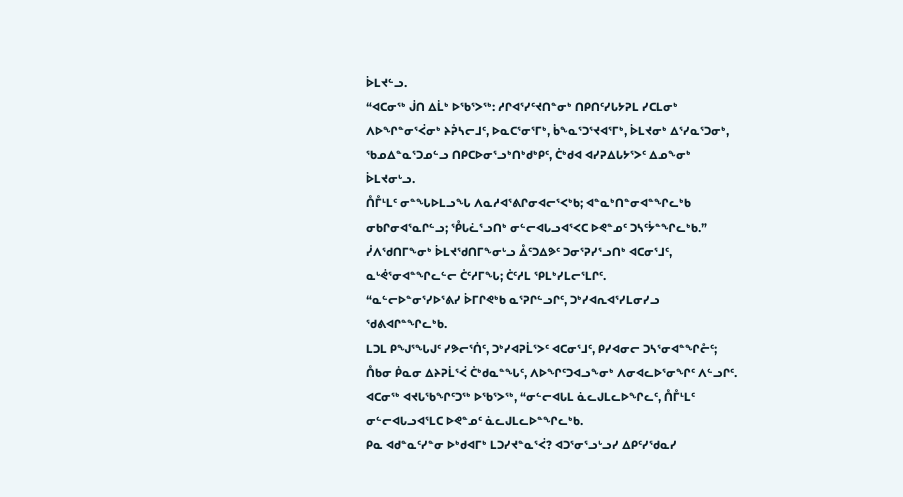ᐆᒪᔪᓪᓗ.
“ᐊᑕᓂᖅ ᒎᑎ ᐃᒫᒃ ᐅᖃᕐᐳᖅ: ᓱᒋᐊᕐᓯᑦᔪᑎᓐᓂᒃ ᑎᑭᑎᑦᓯᒐᔭᕈᒪ ᓯᑕᒪᓂᒃ ᐱᐅᖏᓐᓂᕐᐹᓂᒃ ᔨᕉᓴᓕᒧᑦ, ᐅᓇᑕᕐᓂᕐᒥᒃ, ᑳᖕᓇᕐᑐᕐᔪᐊᕐᒥᒃ, ᐆᒪᔪᓂᒃ ᐃᕐᓯᓇᕐᑐᓂᒃ, ᖃᓄᐃᓐᓇᕐᑐᓄᓪᓗ ᑎᑭᑕᐅᓂᕐᓗᒃᑎᒃᑯᒃᑭᑦ, ᑖᒃᑯᐊ ᐊᓯᕈᐃᒐᔭᕐᐳᑦ ᐃᓄᖕᓂᒃ ᐆᒪᔪᓂᒡᓗ.
ᑍᒤᒻᒪᑦ ᓂᓐᖓᐅᒪᓗᖓ ᐱᓇᓱᐊᕐᕕᒋᓂᐊᓕᕐᐸᒃᑲ; ᐊᓐᓇᒃᑎᓐᓂᐊᓐᖏᓚᒃᑲ ᓂᑲᒋᓂᐊᕐᓇᒋᓪᓗ; ᕾᒐᓛᕐᓗᑎᒃ ᓂᓪᓕᐊᒐᓗᐊᕐᐸᑕ ᐅᕙᓐᓄᑦ ᑐᓴᑦᔮᓐᖏᓚᒃᑲ.”
ᓰᐱᖁᑎᒥᖕᓂᒃ ᐆᒪᔪᖁᑎᒥᖕᓂᒡᓗ ᐂᑦᑐᐃᕗᑦ ᑐᓂᕐᕈᓯᕐᓗᑎᒃ ᐊᑕᓂᕐᒧᑦ, ᓇᒡᕚᕐᓂᐊᓐᖏᓚᓪᓕ ᑖᑦᓱᒥᖓ; ᑖᑦᓱᒪ ᕿᒪᒃᓯᒪᓕᕐᒪᒋᑦ.
“ᓇᓪᓕᐅᓐᓂᕐᓯᐅᕐᕕᓯ ᐆᒥᒋᕙᒃᑲ ᓇᕐᕈᒋᓪᓗᒋᑦ, ᑐᒃᓯᐊᕆᐊᕐᓯᒪᓂᓯᓗ ᖁᕕᐊᒋᓐᖏᓚᒃᑲ.
ᒪᑐᒪ ᑭᖑᕐᖓᒍᑦ ᓯᕗᓕᕐᑏᑦ, ᑐᒃᓯᐊᕈᒫᕐᐳᑦ ᐊᑕᓂᕐᒧᑦ, ᑭᓯᐊᓂᓕ ᑐᓴᕐᓂᐊᓐᖏᓔᑦ; ᑍᑲᓂ ᑮᓇᓂ ᐃᔨᕈᒫᕐᐹ ᑖᒃᑯᓇᓐᖓᑦ, ᐱᐅᖏᑦᑐᐊᓗᖕᓂᒃ ᐱᓂᐊᓚᐅᕐᓂᖏᑦ ᐱᓪᓗᒋᑦ.
ᐊᑕᓂᖅ ᐊᔪᒐᖃᖏᑦᑐᖅ ᐅᖃᕐᐳᖅ, “ᓂᓪᓕᐊᒐᒪ ᓈᓚᒍᒪᓚᐅᖏᓚᑦ, ᑍᒤᒻᒪᑦ ᓂᓪᓕᐊᒐᓗᐊᕐᒪᑕ ᐅᕙᓐᓄᑦ ᓈᓚᒍᒪᓚᐅᓐᖏᓚᒃᑲ.
ᑭᓇ ᐊᑯᓐᓇᑦᓯᓐᓂ ᐅᒃᑯᐊᒥᒃ ᒪᑐᓯᔪᓐᓇᕐᐹ? ᐊᑐᕐᓂᕐᓗᒡᓗᓯ ᐃᑭᑦᓯᖁᓇᓯ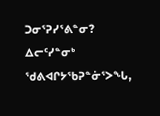ᑐᓂᕐᕈᓯᕐᕕᓐᓂ? ᐃᓕᑦᓯᓐᓂᒃ ᖁᕕᐊᒋᔭᖃᕈᓐᓃᕐᐳᖓ,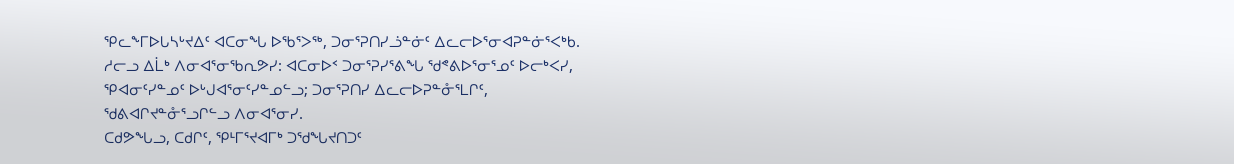ᕿᓚᖕᒥᐅᒐᓴᒡᔪᐃᑦ ᐊᑕᓂᖓ ᐅᖃᕐᐳᖅ, ᑐᓂᕐᕈᑎᓯᓘᓐᓃᑦ ᐃᓚᓕᐅᕐᓂᐊᕈᓐᓃᕐᐸᒃᑲ.
ᓱᓕᓗ ᐃᒫᒃ ᐱᓂᐊᕐᓂᖃᕆᕗᓯ: ᐊᑕᓂᐅᑉ ᑐᓂᕐᕈᓯᕐᕕᖓ ᖁᕝᕕᐅᕐᓂᕐᓄᑦ ᐅᓕᒃᐸᓯ, ᕿᐊᓂᑦᓯᓐᓄᑦ ᐅᒡᒍᐊᕐᓂᑦᓯᓐᓄᓪᓗ; ᑐᓂᕐᕈᑎᓯ ᐃᓚᓕᐅᕈᓐᓁᕐᒪᒋᑦ, ᖁᕕᐊᒋᔪᓐᓁᕐᓗᒋᓪᓗ ᐱᓂᐊᕐᓂᓯ.
ᑕᑯᕗᖓᓗ, ᑕᑯᒋᑦ, ᕿᒻᒥᕐᔪᐊᒥᒃ ᑐᖁᖓᔪᑎᑐᑦ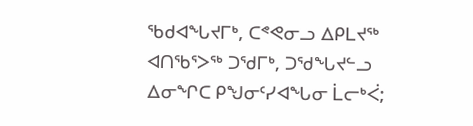ᖃᑯᐊᖓᔪᒥᒃ, ᑕᕝᕙᓂᓗ ᐃᑭᒪᔪᖅ ᐊᑎᖃᕐᐳᖅ ᑐᖁᒥᒃ, ᑐᖁᖓᔪᓪᓗ ᐃᓂᖏᑕ ᑭᖑᓂᑦᓯᐊᖓᓂ ᒫᓕᒃᐹ;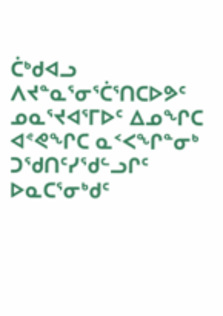ᑖᒃᑯᐊᓗ ᐱᔪᓐᓇᕐᓂᕐᑖᕐᑎᑕᐅᕗᑦ ᓄᓇᕐᔪᐊᕐᒥᐅᑦ ᐃᓄᖏᑕ ᐊᕝᕙᖏᑕ ᓇᑉᐸᖏᓐᓂᒃ ᑐᖁᑎᑦᓯᖁᓪᓗᒋᑦ ᐅᓇᑕᕐᓂᒃᑯᑦ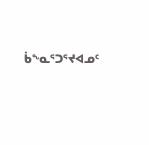ᑳᖕᓇᕐᑐᕐᔪᐊᓄᑦ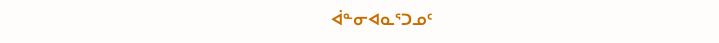ᐋᓐᓂᐊᓇᕐᑐᓄᑦ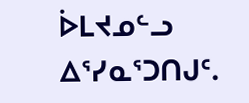ᐆᒪᔪᓄᓪᓗ ᐃᕐᓯᓇᕐᑐᑎᒍᑦ.